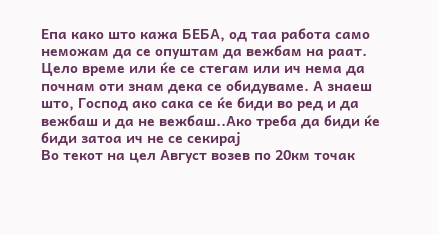Епа како што кажа БЕБА, од таа работа само неможам да се опуштам да вежбам на раат. Цело време или ќе се стегам или ич нема да почнам оти знам дека се обидуваме. А знаеш што, Господ ако сака се ќе биди во ред и да вежбаш и да не вежбаш..Ако треба да биди ќе биди затоа ич не се секирај
Во текот на цел Август возев по 20км точак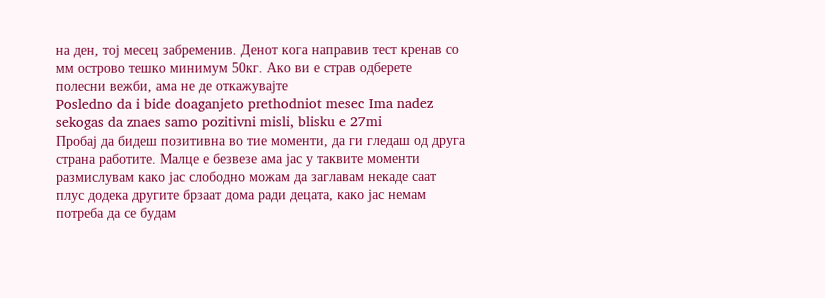на ден, тој месец забременив. Денот кога направив тест кренав со мм острово тешко минимум 50кг. Ако ви е страв одберете полесни вежби, ама не де откажувајте
Posledno da i bide doaganjeto prethodniot mesec Ima nadez sekogas da znaes samo pozitivni misli, blisku e 27mi
Пробај да бидеш позитивна во тие моменти, да ги гледаш од друга страна работите. Малце е безвезе ама јас у таквите моменти размислувам како јас слободно можам да заглавам некаде саат плус додека другите брзаат дома ради децата, како јас немам потреба да се будам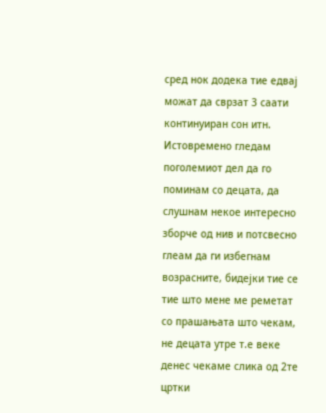сред нок додека тие едвај можат да сврзат 3 саати континуиран сон итн. Истовремено гледам поголемиот дел да го поминам со децата, да слушнам некое интересно зборче од нив и потсвесно глеам да ги избегнам возрасните, бидејки тие се тие што мене ме реметат со прашањата што чекам, не децата утре т.е веке денес чекаме слика од 2те цртки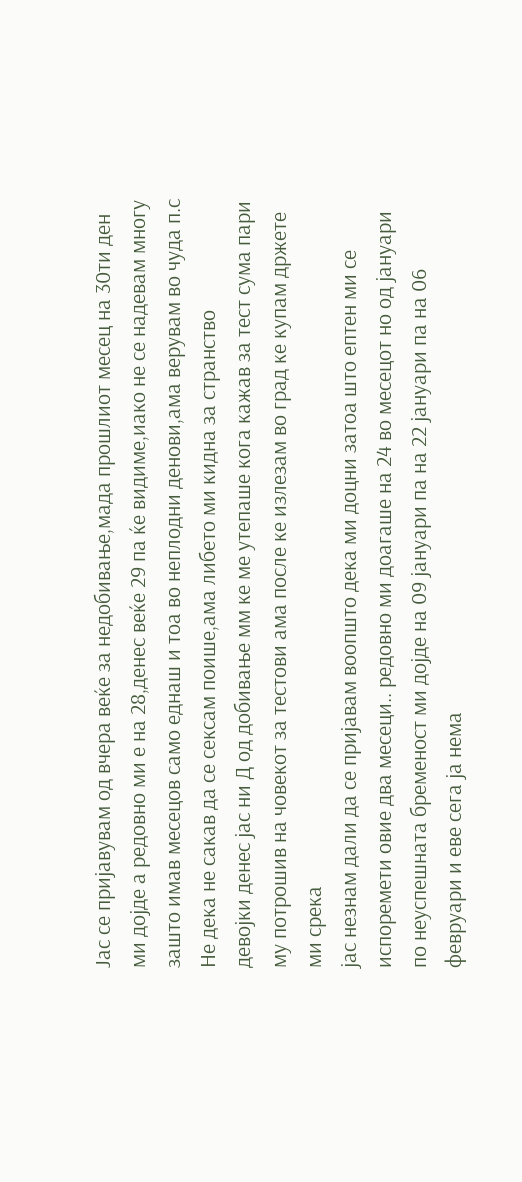Jас се пријавувам од вчера веќе за недобивање,мада прошлиот месец на 30ти ден ми дојде а редовно ми е на 28,денес веќе 29 па ќе видиме,иако не се надевам многу зашто имав месецов само еднаш и тоа во неплодни денови,ама верувам во чуда п.с Не дека не сакав да се сексам поише,ама либето ми кидна за странство
девојки денес јас ни Д од добивање мм ке ме утепаше кога кажав за тест сума пари му потрошив на човекот за тестови ама после ке излезам во град ке купам држете ми срека
јас незнам дали да се пријавам воопшто дека ми доцни затоа што ептен ми се испоремети овие два месеци.. редовно ми доагаше на 24 во месецот но од јануари по неуспешната бременост ми дојде на 09 јануари па на 22 јануари па на 06 февруари и еве сега ја нема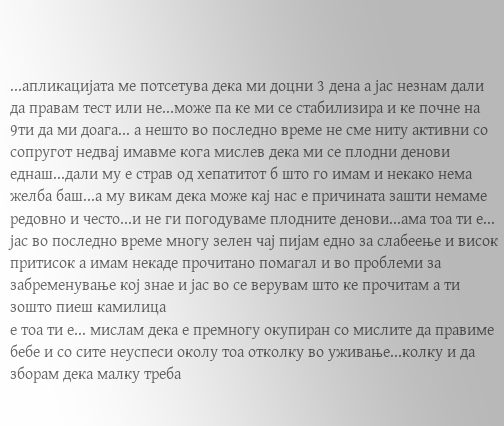...апликацијата ме потсетува дека ми доцни 3 дена а јас незнам дали да правам тест или не...може па ке ми се стабилизира и ке почне на 9ти да ми доага... а нешто во последно време не сме ниту активни со сопругот недвај имавме кога мислев дека ми се плодни денови еднаш...дали му е страв од хепатитот б што го имам и некако нема желба баш...а му викам дека може кај нас е причината зашти немаме редовно и често...и не ги погодуваме плодните денови...ама тоа ти е...
јас во последно време многу зелен чај пијам едно за слабеење и висок притисок а имам некаде прочитано помагал и во проблеми за забременување кој знае и јас во се верувам што ке прочитам а ти зошто пиеш камилица
е тоа ти е... мислам дека е премногу окупиран со мислите да правиме бебе и со сите неуспеси околу тоа отколку во уживање...колку и да зборам дека малку треба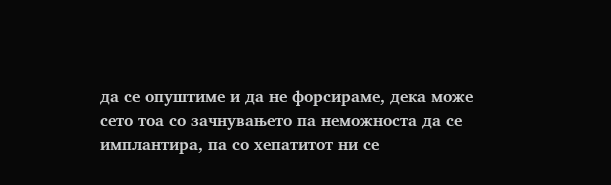да се опуштиме и да не форсираме, дека може сето тоа со зачнувањето па неможноста да се имплантира, па со хепатитот ни се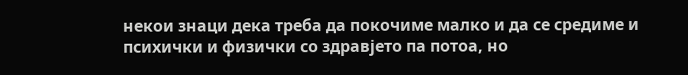некои знаци дека треба да покочиме малко и да се средиме и психички и физички со здравјето па потоа, но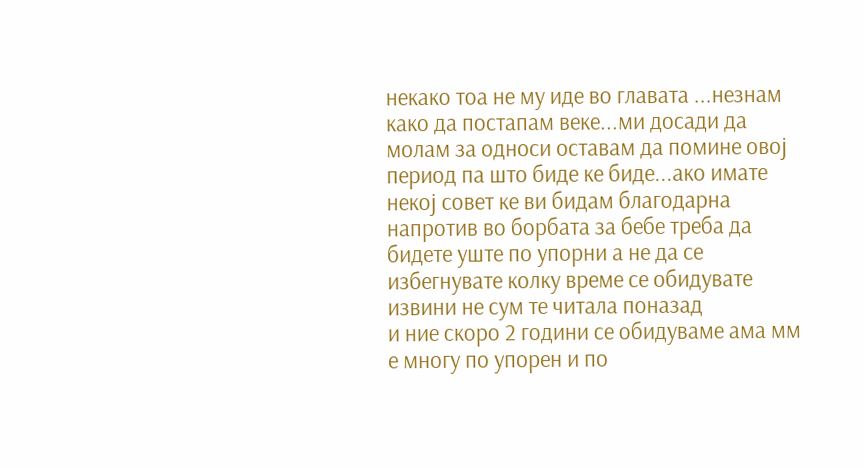некако тоа не му иде во главата ...незнам како да постапам веке...ми досади да молам за односи оставам да помине овој период па што биде ке биде...ако имате некој совет ке ви бидам благодарна
напротив во борбата за бебе треба да бидете уште по упорни а не да се избегнувате колку време се обидувате извини не сум те читала поназад
и ние скоро 2 години се обидуваме ама мм е многу по упорен и по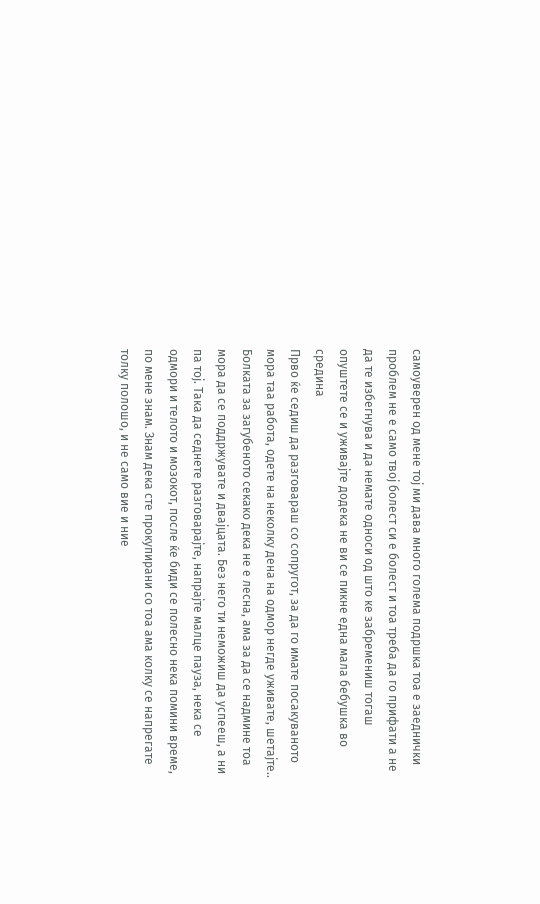самоуверен од мене тој ми дава много голема подршка тоа е заеднички проблем не е само твој болест си е болест и тоа треба да го прифати а не да те избегнува и да немате односи од што ке забремениш тогаш опуштете се и уживајте додека не ви се пикне една мала бебушка во средина
Прво ќе седиш да разговараш со сопругот, за да го имате посакуваното мора таа работа, одете на неколку дена на одмор негде уживате, шетајте.. Болката за загубеното секако дека не е лесна, ама за да се надмине тоа мора да се поддржувате и двајцата. Без него ти неможиш да успееш, а ни па тој. Така да седнете разговарајте, напрајте малце пауза, нека се одмори и телото и мозокот, после ќе биди се полесно нека помини време, по мене знам. Знам дека сте прокупирани со тоа ама колку се напрегате толку полошо, и не само вие и ние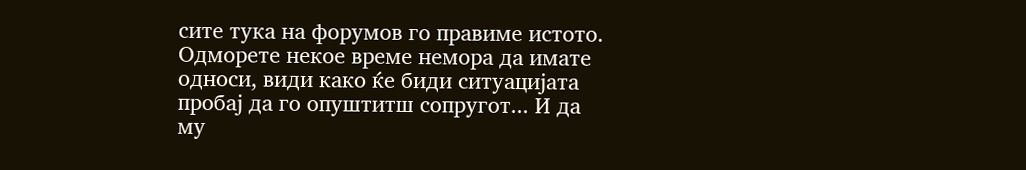сите тука на форумов го правиме истото. Одморете некое време немора да имате односи, види како ќе биди ситуацијата пробај да го опуштитш сопругот... И да му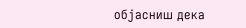објасниш дека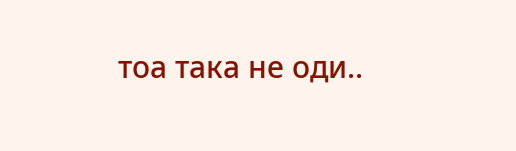тоа така не оди..